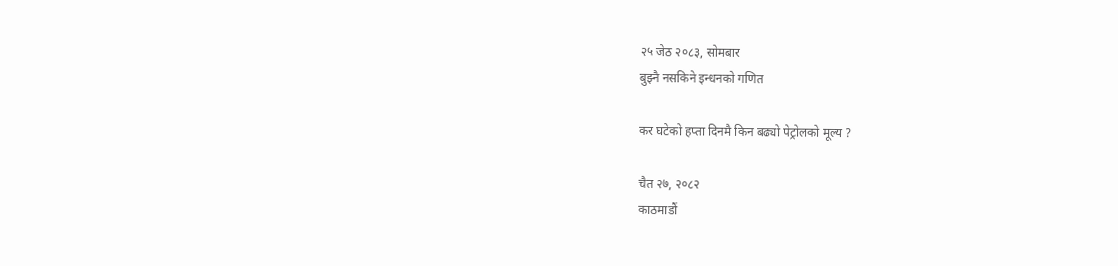२५ जेठ २०८३, सोमबार
बुझ्नै नसकिने इन्धनको गणित

कर घटेको हप्ता दिनमै किन बढ्यो पेट्रोलको मूल्य ?

चैत २७, २०८२
काठमाडौं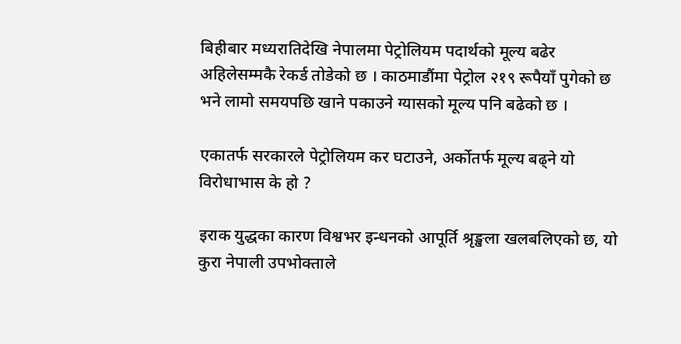बिहीबार मध्यरातिदेखि नेपालमा पेट्रोलियम पदार्थको मूल्य बढेर अहिलेसम्मकै रेकर्ड तोडेको छ । काठमाडौंमा पेट्रोल २१९ रूपैयाँ पुगेको छ भने लामो समयपछि खाने पकाउने ग्यासको मूल्य पनि बढेको छ ।

एकातर्फ सरकारले पेट्रोलियम कर घटाउने, अर्कोतर्फ मूल्य बढ्ने यो विरोधाभास के हो ?

इराक युद्धका कारण विश्वभर इन्धनको आपूर्ति श्रृङ्खला खलबलिएको छ, यो कुरा नेपाली उपभोक्ताले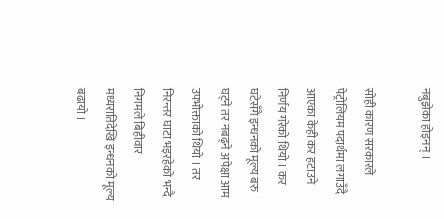नबुझेका होइनन् ।

सोही कारण सरकारले पेट्रोलियम पदार्थमा लगाउँदै आएका केही कर हटाउने निर्णय गरेको थियो । कर घटेसँगै इन्धनको मूल्य बरु घट्ने तर नबढ्ने अपेक्षा आम उपभोक्ताको थियो । तर निरन्तर घाटा भइरहेको भन्दै निगमले बिहीवार मध्यरातिदेखि इन्धनको मूल्य बढायो ।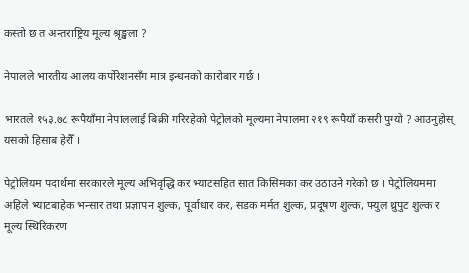कस्तो छ त अन्तराष्ट्रिय मूल्य श्रृङ्खला ?

नेपालले भारतीय आलय कर्पोरेशनसँग मात्र इन्धनको कारोबार गर्छ ।

भारतले १५३.७८ रूपैयाँमा नेपाललाई बिक्री गरिरहेको पेट्रोलको मूल्यमा नेपालमा २१९ रूपैयाँ कसरी पुग्यो ? आउनुहोस् यसको हिसाब हेरौँ ।

पेट्रोलियम पदार्थमा सरकारले मूल्य अभिवृद्धि कर भ्याटसहित सात किसिमका कर उठाउने गरेको छ । पेट्रोलियममा अहिले भ्याटबाहेक भन्सार तथा प्रज्ञापन शुल्क, पूर्वाधार कर, सडक मर्मत शुल्क, प्रदूषण शुल्क, फ्युल थ्रुपुट शुल्क र मूल्य स्थिरिकरण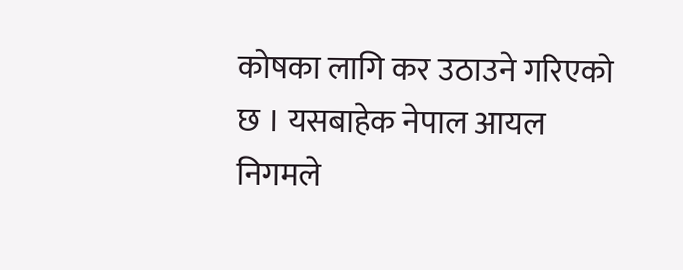कोषका लागि कर उठाउने गरिएको छ । यसबाहेक नेपाल आयल निगमले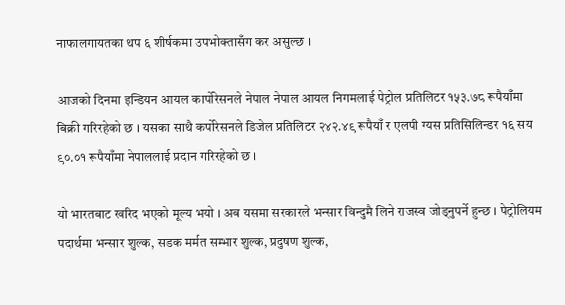नाफालगायतका थप ६ शीर्षकमा उपभोक्तासँग कर असुल्छ ।

आजको दिनमा इन्डियन आयल कार्पोरेसनले नेपाल नेपाल आयल निगमलाई पेट्रोल प्रतिलिटर १५३.७८ रूपैयाँमा बिक्री गरिरहेको छ । यसका साथै कर्पोरेसनले डिजेल प्रतिलिटर २४२.४९ रूपैयाँ र एलपी ग्यस प्रतिसिलिन्डर १६ सय ९०.०१ रूपैयाँमा नेपाललाई प्रदान गरिरहेको छ ।

यो भारतबाट खरिद भएको मूल्य भयो । अब यसमा सरकारले भन्सार विन्दुमै लिने राजस्व जोड्नुपर्ने हुन्छ । पेट्रोलियम पदार्थमा भन्सार शुल्क, सडक मर्मत सम्भार शुल्क, प्रदुषण शुल्क,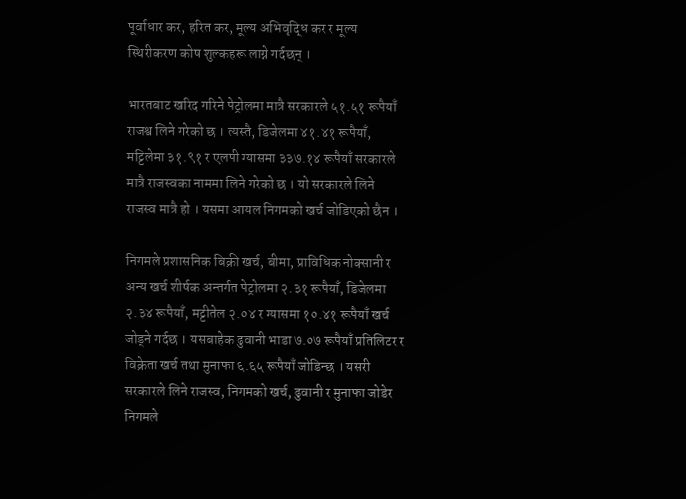पूर्वाधार कर, हरित कर, मूल्य अभिवृद्धि कर र मूल्य स्थिरीकरण कोष शुल्कहरू लाग्ने गर्दछन् ।

भारतबाट खरिद गरिने पेट्रोलमा मात्रै सरकारले ५१.५१ रूपैयाँ राजश्व लिने गरेको छ । त्यस्तै, डिजेलमा ४१.४१ रूपैयाँ, मट्टिलेमा ३१.९१ र एलपी ग्यासमा ३३७.१४ रूपैयाँ सरकारले मात्रै राजस्वका नाममा लिने गरेको छ । यो सरकारले लिने राजस्व मात्रै हो । यसमा आयल निगमको खर्च जोडिएको छैन ।

निगमले प्रशासनिक बिक्री खर्च, बीमा, प्राविधिक नोक्सानी र अन्य खर्च शीर्षक अन्तर्गत पेट्रोलमा २.३१ रूपैयाँ, डिजेलमा २.३४ रूपैयाँ, मट्टीतेल २.०४ र ग्यासमा १०.४१ रूपैयाँ खर्च जोड्ने गर्दछ । यसबाहेक ढुवानी भाडा ७.०७ रूपैयाँ प्रतिलिटर र विक्रेता खर्च तथा मुनाफा ६.६५ रूपैयाँ जोडिन्छ । यसरी सरकारले लिने राजस्व, निगमको खर्च, ढुवानी र मुनाफा जोडेर निगमले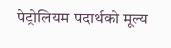पेट्रोलियम पदार्थको मूल्य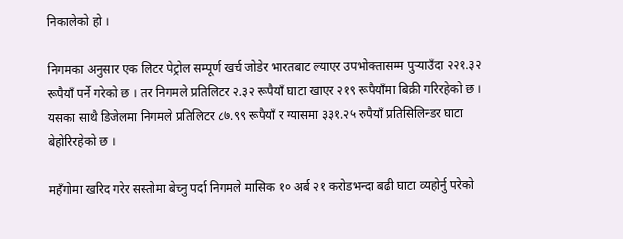निकालेको हो ।

निगमका अनुसार एक लिटर पेट्रोल सम्पूर्ण खर्च जोडेर भारतबाट ल्याएर उपभोक्तासम्म पुर्‍याउँदा २२१.३२ रूपैयाँ पर्ने गरेको छ । तर निगमले प्रतिलिटर २.३२ रूपैयाँ घाटा खाएर २१९ रूपैयाँमा बिक्री गरिरहेको छ । यसका साथै डिजेलमा निगमले प्रतिलिटर ८७.९९ रूपैयाँ र ग्यासमा ३३१.२५ रुपैयाँ प्रतिसिलिन्डर घाटा बेहोरिरहेको छ ।

महँगोमा खरिद गरेर सस्तोमा बेच्नु पर्दा निगमले मासिक १० अर्ब २१ करोडभन्दा बढी घाटा व्यहोर्नु परेको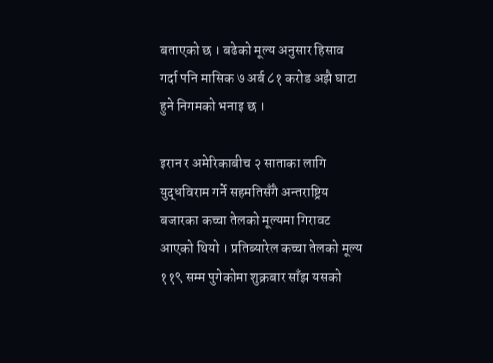बताएको छ । बढेको मूल्य अनुसार हिसाव गर्दा पनि मासिक ७ अर्ब ८१ करोड अझै घाटा हुने निगमको भनाइ छ ।

इरान र अमेरिकाबीच २ साताका लागि युद्धविराम गर्ने सहमतिसँगै अन्तराष्ट्रिय बजारका कच्चा तेलको मूल्यमा गिरावट आएको थियो । प्रतिब्यारेल कच्चा तेलको मूल्य ११९ सम्म पुगेकोमा शुक्रबार साँझ यसको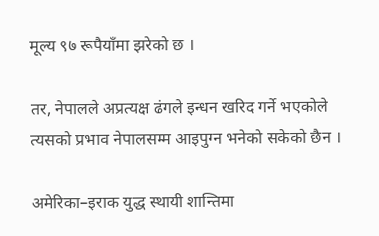मूल्य ९७ रूपैयाँमा झरेको छ ।

तर, नेपालले अप्रत्यक्ष ढंगले इन्धन खरिद गर्ने भएकोले त्यसको प्रभाव नेपालसम्म आइपुग्न भनेको सकेको छैन ।

अमेरिका–इराक युद्ध स्थायी शान्तिमा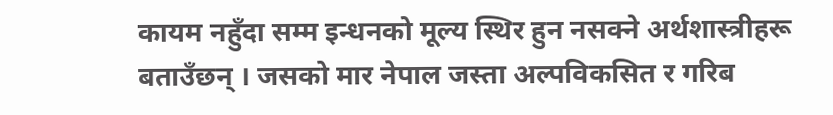कायम नहुँदा सम्म इन्धनको मूल्य स्थिर हुन नसक्ने अर्थशास्त्रीहरू बताउँछन् । जसको मार नेपाल जस्ता अल्पविकसित र गरिब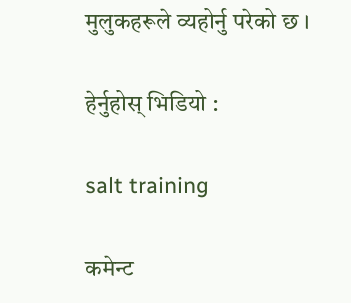मुलुकहरूले व्यहोर्नु परेको छ ।

हेर्नुहोस् भिडियो :

salt training

कमेन्ट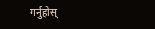गर्नुहोस्